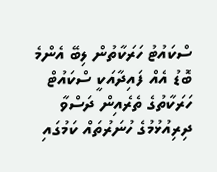ސްކައުޓު ހަރަކާތުން ލިބޭ އެންމެ ބޮޑު އެއް ފައިދާއަކީ ސްކައުޓް ހަރަކާތުގެ ތެރެއިން ދަސްވާ ދިރިއުޅުމުގެ ހުނަރުތައް ކަމުގައި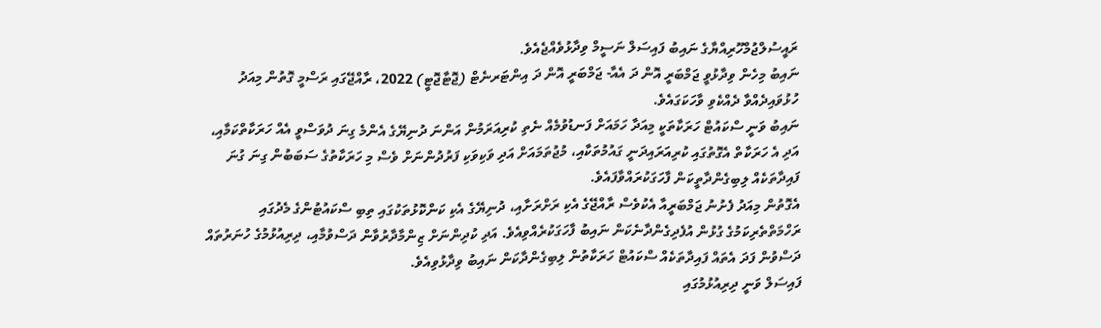ރައީސުލްޖުމްހޫރިއްޔާގެ ނައިބު ފައިސަލް ނަސީމް ވިދާޅުވެއްޖެއެވެ.
ނައިބު މިހެން ވިދާޅުވީ ޖަމްބަރީ އޮން ދަ އެއާ- ޖަމްބަރީ އޮން ދަ އިންޓަރނެޓް (ޖޮޓާޖޮޓީ) 2022، ރާއްޖޭގައި ރަސްމީ ގޮތުން މިއަދު ހުޅުވައިދެއްވާ ދެއްކެވި ވާހަކަގައެވެ.
ނައިބު ވަނީ ސްކައުޓް ހަރަކާތަކީ މިއަދާ ހަމައަށް ފަނޑުވުމެއް ނެތި ކުރިއަރަމުން އަންނަ ދުނިޔޭގެ އެންމެ ގިނަ ދުވަސްވީ އެއް ހަރަކާތްކަމާއި، އަދި އެ ހަރަކާތް އެގޮތުގައި ކުރިއަރައިދަނީ ގައުމުތަކާއި، މުޖުތަމައަށް އަދި ވަކިވަކި ފަރުދުންނަށް ވެސް މި ހަރަކާތުގެ ސަބަބުން ގިނަ ގުނަ ފައިދާތަކެއް ލިބިގެންދާތީކަން ފާހަގަކުރައްވާފައެވެ.
އެގޮތުން މިއަދު ފެށުނު ޖަމްބަރީއާ އެކުވެސް ރާއްޖޭގެ އެކި ރަށްރަށާއި، ދުނިޔޭގެ އެކި ކަންކޮޅުތަކުގައި ތިބި ސްކައުޓުންގެ މެދުގައި ރަހްމަތްތެރިކަމުގެ ގުޅުން އުފެދިގެންދާނެކަން ނައިބު ފާހަގަކުރެއްވިއެވެ. އަދި ކުދިންނަށް ޒިންމާދާރުވާން ދަސްވުމާއި، ދިރިއުޅުމުގެ ހުނަރުތައް ދަސްވުން ފަދަ އެތައް ފައިދާތަކެއް ސްކައުޓް ހަރަކާތުން ލިބިގެންދާކަން ނައިބު ވިދާޅުވިއެވެ.
ފައިސަލް ވަނީ ދިރިއުޅުމުގައި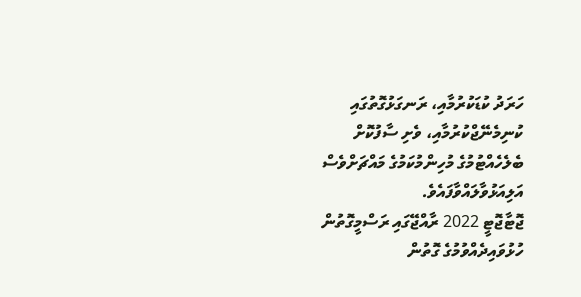ހަރަދު ކުޑަކުރުމާއި، ރަނގަޅުގޮތުގައި ކުނިމެނޭޖްކުރުމާއި، ވެށި ސާފުކޮށް ބެލެހެއްޓުމުގެ މުހިންމުކަމުގެ މައްޗަށްވެސް އަލިއަޅުވާލައްވާފައެވެ.
ޖޮޓާޖޮޓީ 2022 ރާއްޖޭގައި ރަސްމީގޮތުން ހުޅުވައިދެއްވުމުގެ ގޮތުން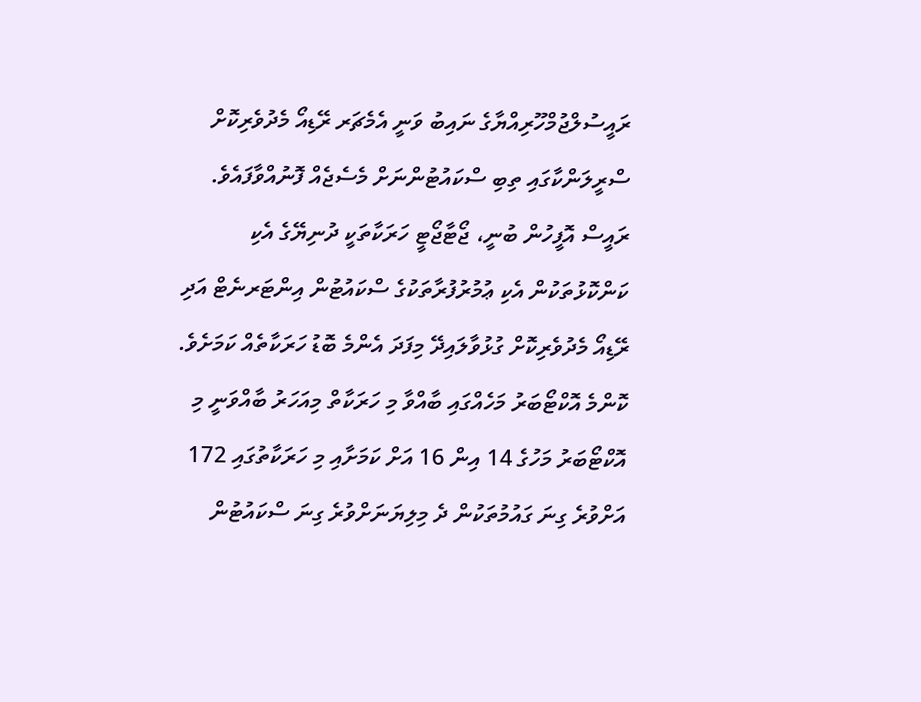ރައީސުލްޖުމްހޫރިއްޔާގެ ނައިބު ވަނީ އެމެޗަރ ރޭޑިއޯ މެދުވެރިކޮށް ސްރީލަންކާގައި ތިބި ސްކައުޓުންނަށް މެސެޖެއް ފޮނުއްވާފައެވެ.
ރައީސް އޮފީހުން ބުނީ، ޖޯޓާޖޯޓީ ހަރަކާތަކީ ދުނިޔޭގެ އެކި ކަންކޮޅުތަކުން އެކި ޢުމުރުފުރާތަކުގެ ސްކައުޓުން އިންޓަރނެޓް އަދި ރޭޑިއޯ މެދުވެރިކޮށް ގުޅުވާލައިދޭ މިފަދަ އެންމެ ބޮޑު ހަރަކާތެއް ކަމަށެވެ.
ކޮންމެ އޮކްޓޯބަރު މަހެއްގައި ބާއްވާ މި ހަރަކާތް މިއަހަރު ބާއްވަނީ މި އޮކްޓޯބަރު މަހުގެ 14 އިން 16 އަށް ކަމަށާއި މި ހަރަކާތުގައި 172 އަށްވުރެ ގިނަ ގައުމުތަކުން ދެ މިލިޔަނަށްވުރެ ގިނަ ސްކައުޓުން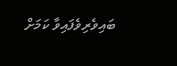ބައިވެރިވެފައިވާ ކަމަށް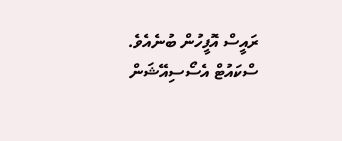ރައީސް އޮފީހުން ބުނެއެވެ.
ސްކައުޓް އެސޯސިއޭޝަން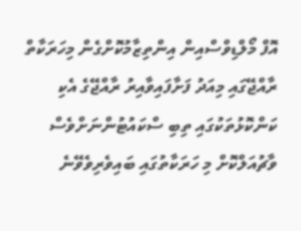އޮފް މޯލްޑިވްސްއިން އިންތިޒާމުކޮށްގެން މިހަރަކާތް ރާއްޖޭގައި މިއަދު ފަށާފައިވާއިރު ރާއްޖޭގެ އެކި ކަންކޮޅުތަކުގައި ތިބި ސްކައުޓުންނަށްވެސް ވާޗުއަލްކޮށް މި ހަރަކާތުގައި ބައިވެރިވެވޭނެ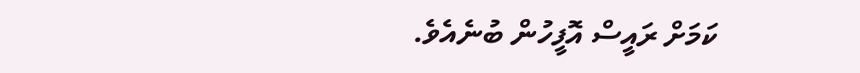ކަމަށް ރައީސް އޮފީހުން ބުނެއެވެ.